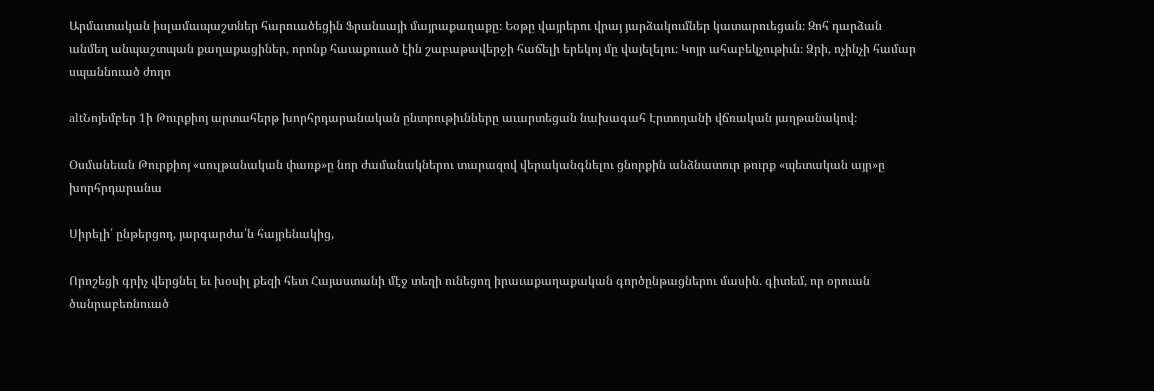Արմատական իսլամապաշտներ հարուածեցին Ֆրանսայի մայրաքաղաքը։ Եօթը վայրերու վրայ յարձակումներ կատարուեցան։ Զոհ դարձան անմեղ անպաշտպան քաղաքացիներ, որոնք հաւաքուած էին շաբաթավերջի հաճելի երեկոյ մը վայելելու։ Կոյր ահաբեկչութիւն։ Ձրի, ոչինչի համար սպաննուած ժողո

altՆոյեմբեր 1ի Թուրքիոյ արտահերթ խորհրդարանական ընտրութիւնները աւարտեցան նախագահ Էրտողանի վճռական յաղթանակով։

Օսմանեան Թուրքիոյ «սուլթանական փառք»ը նոր ժամանակներու տարազով վերականգնելու ցնորքին անձնատուր թուրք «պետական այր»ը խորհրդարանա

Սիրելի՛ ընթերցող, յարգարժա՛ն հայրենակից,

Որոշեցի գրիչ վերցնել եւ խօսիլ քեզի հետ Հայաստանի մէջ տեղի ունեցող իրաւաքաղաքական գործընթացներու մասին. գիտեմ, որ օրուան ծանրաբեռնուած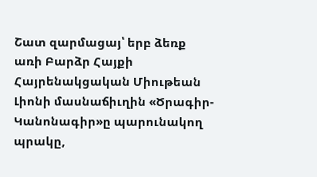Շատ զարմացայ՝ երբ ձեռք առի Բարձր Հայքի Հայրենակցական Միութեան Լիոնի մասնաճիւղին «Ծրագիր-Կանոնագիր»ը պարունակող պրակը,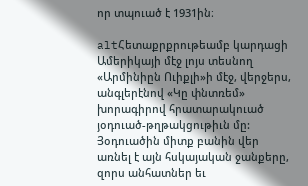որ տպուած է 1931ին։

altՀետաքրքրութեամբ կարդացի Ամերիկայի մէջ լոյս տեսնող «Արմինիըն Ուիքլի»ի մէջ, վերջերս, անգլերէնով «Կը փնտռեմ» խորագիրով հրատարակուած յօդուած-թղթակցութիւն մը: Յօդուածին միտք բանին վեր առնել է այն հսկայական ջանքերը, զորս անհատներ եւ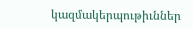կազմակերպութիւններ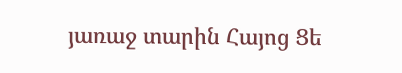յառաջ տարին Հայոց Ցե